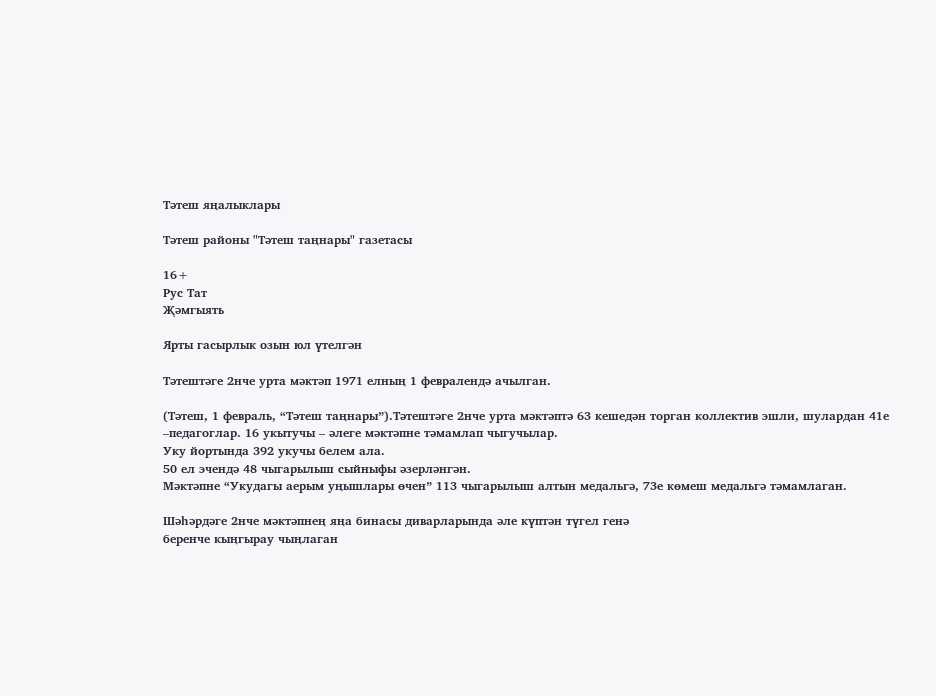Тәтеш яңалыклары

Тәтеш районы "Тәтеш таңнары" газетасы

16+
Рус Тат
Җәмгыять

Ярты гасырлык озын юл үтелгән

Тәтештәге 2нче урта мәктәп 1971 елның 1 февралендә ачылган.

(Тәтеш, 1 февраль, “Тәтеш таңнары”).Тәтештәге 2нче урта мәктәптә 63 кешедән торган коллектив эшли, шулардан 41е –педагоглар. 16 укытучы – әлеге мәктәпне тәмамлап чыгучылар.
Уку йортында 392 укучы белем ала.
50 ел эчендә 48 чыгарылыш сыйныфы әзерләнгән.
Мәктәпне “Укудагы аерым уңышлары өчен” 113 чыгарылыш алтын медальгә, 73е көмеш медальгә тәмамлаган.

Шәһәрдәге 2нче мәктәпнең яңа бинасы диварларында әле күптән түгел генә
беренче кыңгырау чыңлаган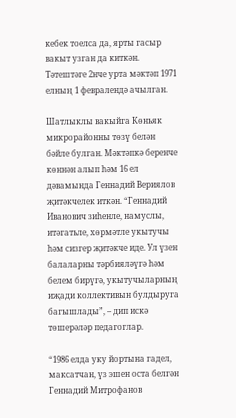кебек тоелса да, ярты гасыр вакыт узган да киткән.
Тәтештәге 2нче урта мәктәп 1971 елның 1 февралендә ачылган.

Шатлыклы вакыйга Көньяк микрорайонны төзү белән бәйле булган. Мәктәпкә беренче көннән алып һәм 16 ел дәвамында Геннадий Вериялов җитәкчелек иткән. “Геннадий Иванович зиһенле, намуслы, итәгатьле, хөрмәтле укытучы һәм сизгер җитәкче иде. Ул үзен балаларны тәрбияләүгә һәм белем бирүгә, укытучыларның иҗади коллективын булдыруга багышлады”, – дип искә төшерәләр педагоглар.

“1986 елда уку йортына гадел, максатчан, үз эшен оста белгән Геннадий Митрофанов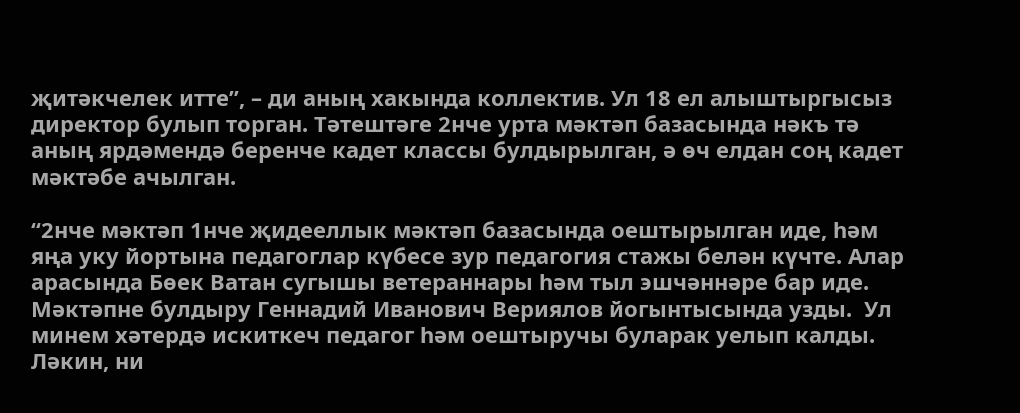җитәкчелек итте”, – ди аның хакында коллектив. Ул 18 ел алыштыргысыз директор булып торган. Тәтештәге 2нче урта мәктәп базасында нәкъ тә аның ярдәмендә беренче кадет классы булдырылган, ә өч елдан соң кадет мәктәбе ачылган.

“2нче мәктәп 1нче җидееллык мәктәп базасында оештырылган иде, һәм яңа уку йортына педагоглар күбесе зур педагогия стажы белән күчте. Алар арасында Бөек Ватан сугышы ветераннары һәм тыл эшчәннәре бар иде. Мәктәпне булдыру Геннадий Иванович Вериялов йогынтысында узды.  Ул минем хәтердә искиткеч педагог һәм оештыручы буларак уелып калды. Ләкин, ни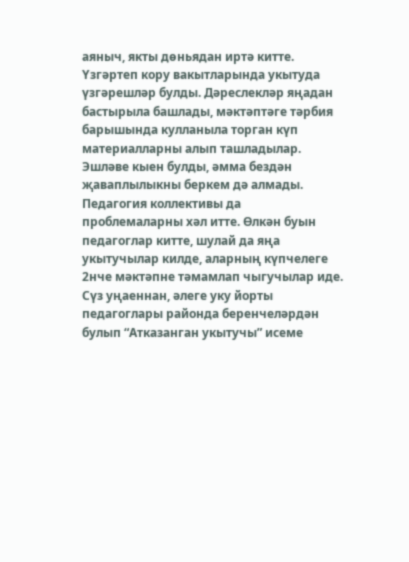аяныч, якты дөньядан иртә китте. Үзгәртеп кору вакытларында укытуда үзгәрешләр булды. Дәреслекләр яңадан бастырыла башлады, мәктәптәге тәрбия барышында кулланыла торган күп материалларны алып ташладылар. Эшләве кыен булды, әмма бездән җаваплылыкны беркем дә алмады. Педагогия коллективы да проблемаларны хәл итте. Өлкән буын педагоглар китте, шулай да яңа укытучылар килде, аларның күпчелеге 2нче мәктәпне тәмамлап чыгучылар иде. Сүз уңаеннан, әлеге уку йорты педагоглары районда беренчеләрдән булып “Атказанган укытучы” исеме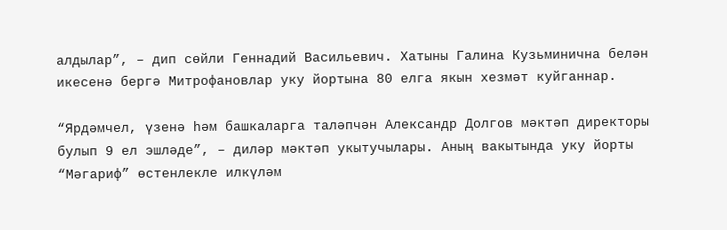алдылар”, – дип сөйли Геннадий Васильевич. Хатыны Галина Кузьминична белән икесенә бергә Митрофановлар уку йортына 80 елга якын хезмәт куйганнар.

“Ярдәмчел, үзенә һәм башкаларга таләпчән Александр Долгов мәктәп директоры булып 9 ел эшләде”, – диләр мәктәп укытучылары. Аның вакытында уку йорты “Мәгариф” өстенлекле илкүләм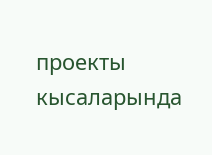проекты кысаларында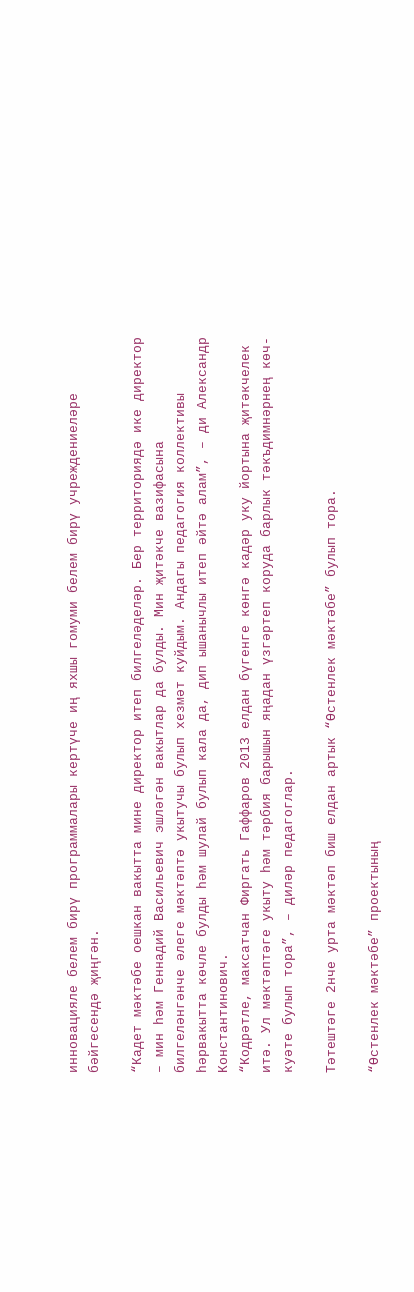инновацияле белем бирү программалары кертүче иң яхшы гомуми белем бирү учреждениеләре бәйгесендә җиңгән.

“Кадет мәктәбе оешкан вакытта мине директор итеп билгеләделәр. Бер территориядә ике директор – мин һәм Геннадий Васильевич эшләгән вакытлар да булды. Мин җитәкче вазифасына билгеләнгәнче әлеге мәктәптә укытучы булып хезмәт куйдым. Андагы педагогия коллективы һәрвакытта көчле булды һәм шулай булып кала да, дип ышанычлы итеп әйтә алам”, – ди Александр Константинович.
“Кодрәтле, максатчан Фиргать Гаффаров 2013 елдан бүгенге көнгә кадәр уку йортына җитәкчелек итә. Ул мәктәптәге укыту һәм тәрбия барышын яңадан үзгәртеп коруда барлык тәкъдимнәрнең көч-куәте булып тора”, – диләр педагоглар.

Тәтештәге 2нче урта мәктәп биш елдан артык “Өстенлек мәктәбе” булып тора.

“Өстенлек мәктәбе” проектының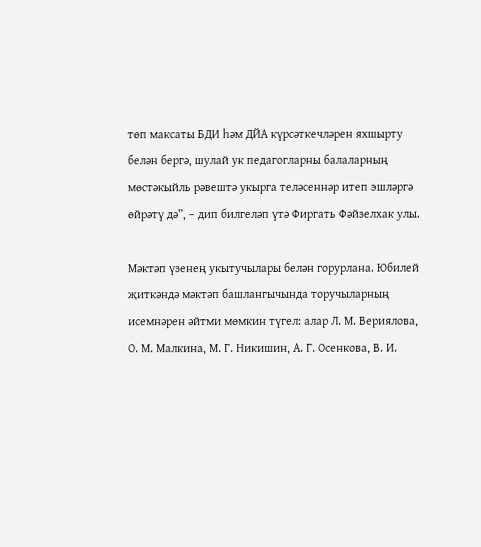төп максаты БДИ һәм ДЙА күрсәткечләрен яхшырту белән бергә, шулай ук педагогларны балаларның мөстәкыйль рәвештә укырга теләсеннәр итеп эшләргә өйрәтү дә”, – дип билгеләп үтә Фиргать Фәйзелхак улы.

Мәктәп үзенең укытучылары белән горурлана. Юбилей җиткәндә мәктәп башлангычында торучыларның исемнәрен әйтми мөмкин түгел: алар Л. М. Вериялова, О. М. Малкина, М. Г. Никишин, А. Г. Осенкова, В. И.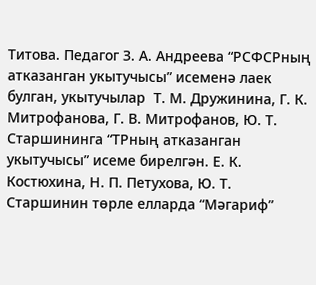Титова. Педагог З. А. Андреева “РСФСРның атказанган укытучысы” исеменә лаек булган, укытучылар  Т. М. Дружинина, Г. К. Митрофанова, Г. В. Митрофанов, Ю. Т. Старшининга “ТРның атказанган укытучысы” исеме бирелгән. Е. К. Костюхина, Н. П. Петухова, Ю. Т. Старшинин төрле елларда “Мәгариф”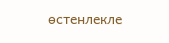өстенлекле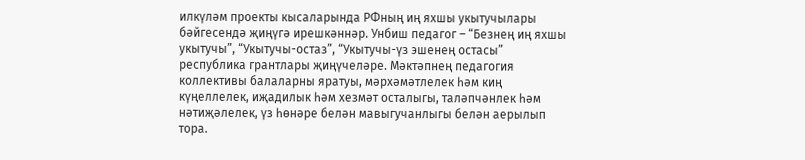илкүләм проекты кысаларында РФның иң яхшы укытучылары бәйгесендә җиңүгә ирешкәннәр. Унбиш педагог – “Безнең иң яхшы укытучы”, “Укытучы-остаз”, “Укытучы-үз эшенең остасы” республика грантлары җиңүчеләре. Мәктәпнең педагогия коллективы балаларны яратуы, мәрхәмәтлелек һәм киң күңеллелек, иҗадилык һәм хезмәт осталыгы, таләпчәнлек һәм нәтиҗәлелек, үз һөнәре белән мавыгучанлыгы белән аерылып тора.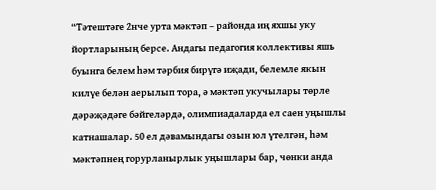“Тәтештәге 2нче урта мәктәп – районда иң яхшы уку йортларының берсе. Андагы педагогия коллективы яшь буынга белем һәм тәрбия бирүгә иҗади, белемле якын килүе белән аерылып тора, ә мәктәп укучылары төрле дәрәҗәдәге бәйгеләрдә, олимпиадаларда ел саен уңышлы катнашалар. 50 ел дәвамындагы озын юл үтелгән, һәм мәктәпнең горурланырлык уңышлары бар, чөнки анда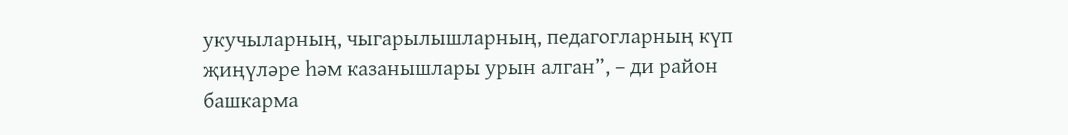укучыларның, чыгарылышларның, педагогларның күп җиңүләре һәм казанышлары урын алган”, – ди район башкарма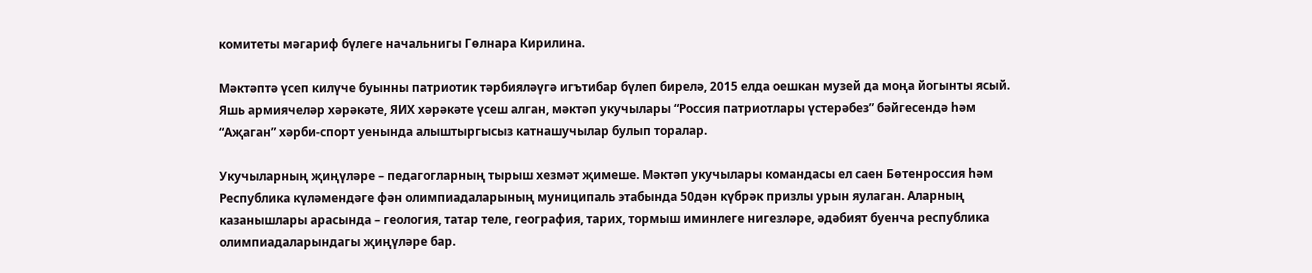комитеты мәгариф бүлеге начальнигы Гөлнара Кирилина.

Мәктәптә үсеп килүче буынны патриотик тәрбияләүгә игътибар бүлеп бирелә, 2015 елда оешкан музей да моңа йогынты ясый. Яшь армиячеләр хәрәкәте, ЯИХ хәрәкәте үсеш алган, мәктәп укучылары “Россия патриотлары үстерәбез” бәйгесендә һәм “Аҗаган” хәрби-спорт уенында алыштыргысыз катнашучылар булып торалар.

Укучыларның җиңүләре – педагогларның тырыш хезмәт җимеше. Мәктәп укучылары командасы ел саен Бөтенроссия һәм Республика күләмендәге фән олимпиадаларының муниципаль этабында 50дән күбрәк призлы урын яулаган. Аларның казанышлары арасында – геология, татар теле, география, тарих, тормыш иминлеге нигезләре, әдәбият буенча республика олимпиадаларындагы җиңүләре бар.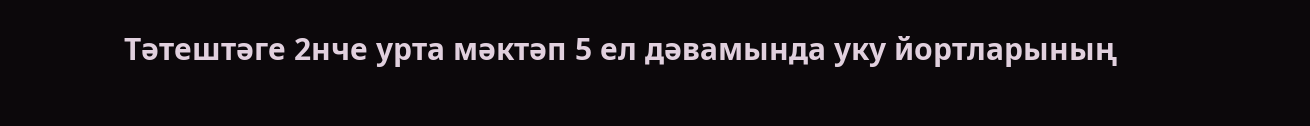Тәтештәге 2нче урта мәктәп 5 ел дәвамында уку йортларының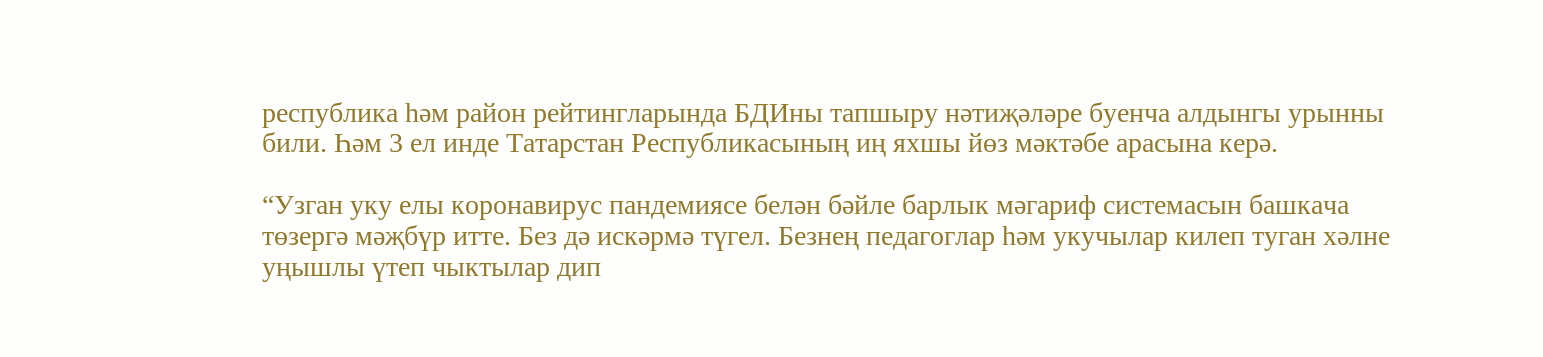республика һәм район рейтингларында БДИны тапшыру нәтиҗәләре буенча алдынгы урынны били. Һәм 3 ел инде Татарстан Республикасының иң яхшы йөз мәктәбе арасына керә.

“Узган уку елы коронавирус пандемиясе белән бәйле барлык мәгариф системасын башкача төзергә мәҗбүр итте. Без дә искәрмә түгел. Безнең педагоглар һәм укучылар килеп туган хәлне уңышлы үтеп чыктылар дип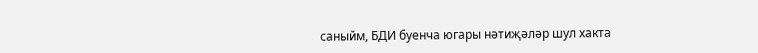саныйм, БДИ буенча югары нәтиҗәләр шул хакта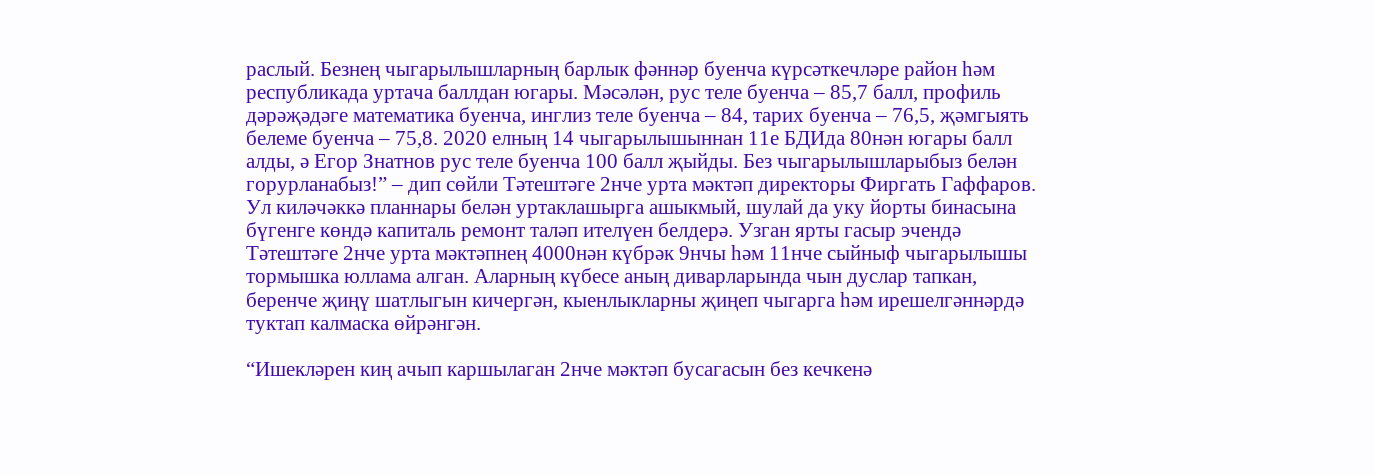раслый. Безнең чыгарылышларның барлык фәннәр буенча күрсәткечләре район һәм республикада уртача баллдан югары. Мәсәлән, рус теле буенча – 85,7 балл, профиль дәрәҗәдәге математика буенча, инглиз теле буенча – 84, тарих буенча – 76,5, җәмгыять белеме буенча – 75,8. 2020 елның 14 чыгарылышыннан 11е БДИда 80нән югары балл алды, ә Егор Знатнов рус теле буенча 100 балл җыйды. Без чыгарылышларыбыз белән горурланабыз!” – дип сөйли Тәтештәге 2нче урта мәктәп директоры Фиргать Гаффаров.
Ул киләчәккә планнары белән уртаклашырга ашыкмый, шулай да уку йорты бинасына бүгенге көндә капиталь ремонт таләп ителүен белдерә. Узган ярты гасыр эчендә Тәтештәге 2нче урта мәктәпнең 4000нән күбрәк 9нчы һәм 11нче сыйныф чыгарылышы тормышка юллама алган. Аларның күбесе аның диварларында чын дуслар тапкан, беренче җиңү шатлыгын кичергән, кыенлыкларны җиңеп чыгарга һәм ирешелгәннәрдә туктап калмаска өйрәнгән.

“Ишекләрен киң ачып каршылаган 2нче мәктәп бусагасын без кечкенә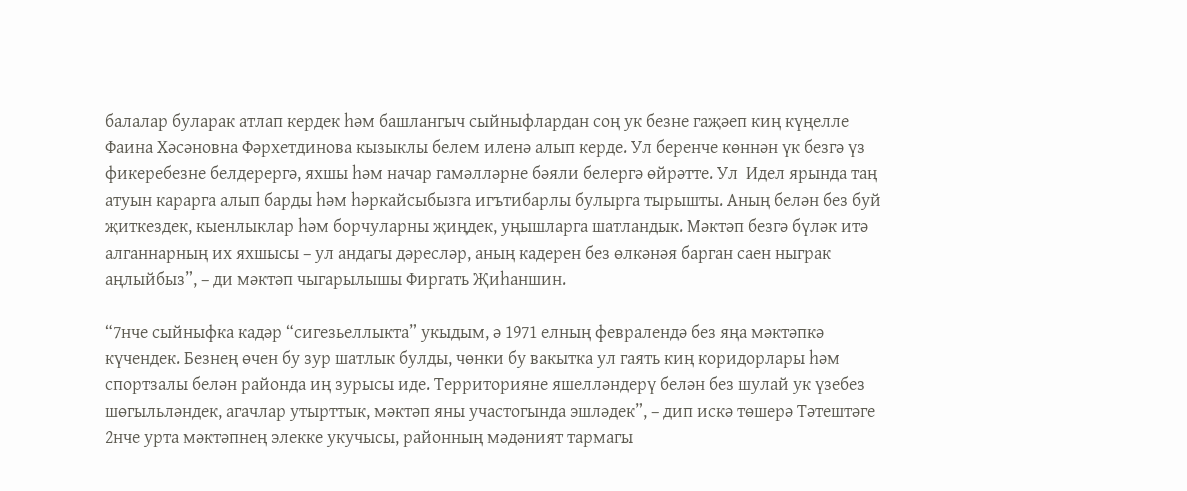балалар буларак атлап кердек һәм башлангыч сыйныфлардан соң ук безне гаҗәеп киң күңелле Фаина Хәсәновна Фәрхетдинова кызыклы белем иленә алып керде. Ул беренче көннән үк безгә үз фикеребезне белдерергә, яхшы һәм начар гамәлләрне бәяли белергә өйрәтте. Ул  Идел ярында таң атуын карарга алып барды һәм һәркайсыбызга игътибарлы булырга тырышты. Аның белән без буй җиткездек, кыенлыклар һәм борчуларны җиңдек, уңышларга шатландык. Мәктәп безгә бүләк итә алганнарның их яхшысы – ул андагы дәресләр, аның кадерен без өлкәнәя барган саен ныграк аңлыйбыз”, – ди мәктәп чыгарылышы Фиргать Җиһаншин.

“7нче сыйныфка кадәр “сигезьеллыкта” укыдым, ә 1971 елның февралендә без яңа мәктәпкә күчендек. Безнең өчен бу зур шатлык булды, чөнки бу вакытка ул гаять киң коридорлары һәм спортзалы белән районда иң зурысы иде. Территорияне яшелләндерү белән без шулай ук үзебез шөгыльләндек, агачлар утырттык, мәктәп яны участогында эшләдек”, – дип искә төшерә Тәтештәге 2нче урта мәктәпнең элекке укучысы, районның мәдәният тармагы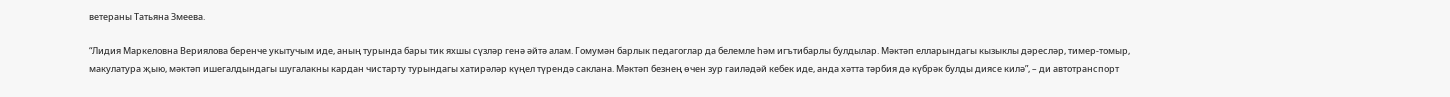ветераны Татьяна Змеева.

“Лидия Маркеловна Вериялова беренче укытучым иде, аның турында бары тик яхшы сүзләр генә әйтә алам. Гомумән барлык педагоглар да белемле һәм игътибарлы булдылар. Мәктәп елларындагы кызыклы дәресләр, тимер-томыр, макулатура җыю, мәктәп ишегалдындагы шугалакны кардан чистарту турындагы хатирәләр күңел түрендә саклана. Мәктәп безнең өчен зур гаиләдәй кебек иде, анда хәтта тәрбия дә күбрәк булды диясе килә”, – ди автотранспорт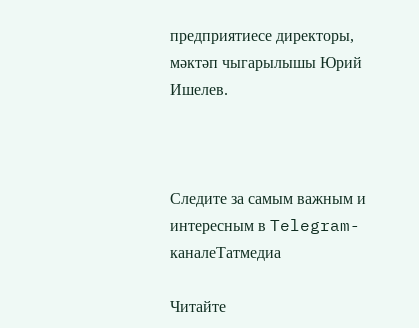предприятиесе директоры, мәктәп чыгарылышы Юрий Ишелев.



Следите за самым важным и интересным в Telegram-каналеТатмедиа

Читайте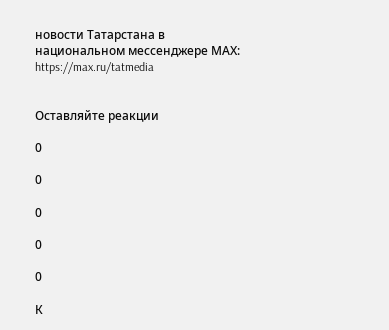новости Татарстана в национальном мессенджере MАХ: https://max.ru/tatmedia


Оставляйте реакции

0

0

0

0

0

К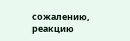сожалению, реакцию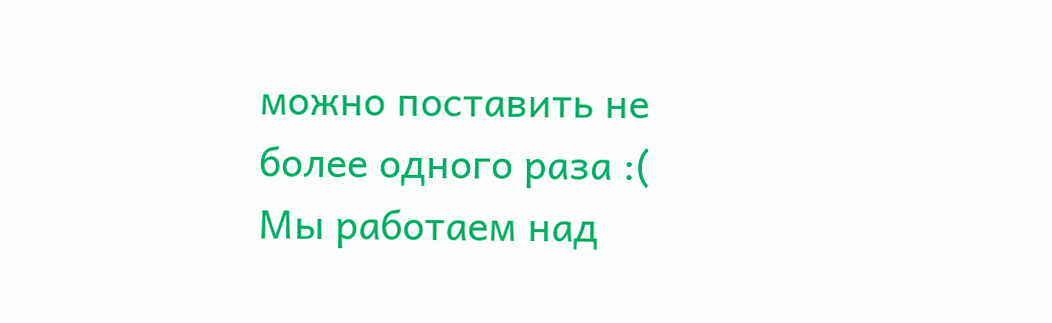можно поставить не более одного раза :(
Мы работаем над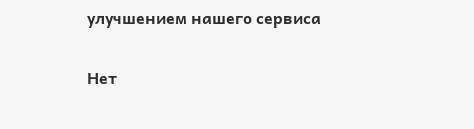улучшением нашего сервиса

Нет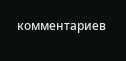комментариев